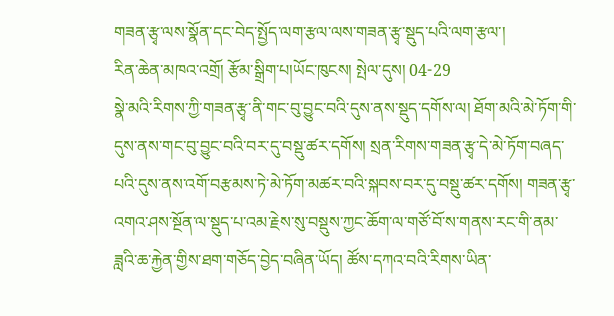གཟན་རྩྭ་ལས་སྣོན་དང་བེད་སྤྱོད་ལག་རྩལ་ལས་གཟན་རྩྭ་སྡུད་པའི་ལག་རྩལ་།
རིན་ཆེན་མཁའ་འགྲོ། རྩོམ་སྒྲིག་པ།ཡོང་ཁུངས། སྤེལ་དུས། 04-29
སྣེ་མའི་རིགས་ཀྱི་གཟན་རྩྭ་ནི་གང་བུ་བྱུང་བའི་དུས་ནས་སྡུད་དགོས་ལ། ཐོག་མའི་མེ་ཏོག་གི་དུས་ནས་གང་བུ་བྱུང་བའི་བར་དུ་བསྡུ་ཚར་དགོས། སྲན་རིགས་གཟན་རྩྭ་དེ་མེ་ཏོག་བཞད་པའི་དུས་ནས་འགོ་བརྩམས་ཏེ་མེ་ཏོག་མཚར་བའི་སྐབས་བར་དུ་བསྡུ་ཚར་དགོས། གཟན་རྩྭ་འགའ་ཤས་སྔོན་ལ་སྡུད་པ་འམ་རྗེས་སུ་བསྡུས་ཀྱང་ཆོག་ལ་གཙོ་བོ་ས་གནས་རང་གི་ནམ་ཟླའི་ཆ་རྐྱེན་གྱིས་ཐག་གཅོད་བྱེད་བཞིན་ཡོད། ཚོས་དཀའ་བའི་རིགས་ཡིན་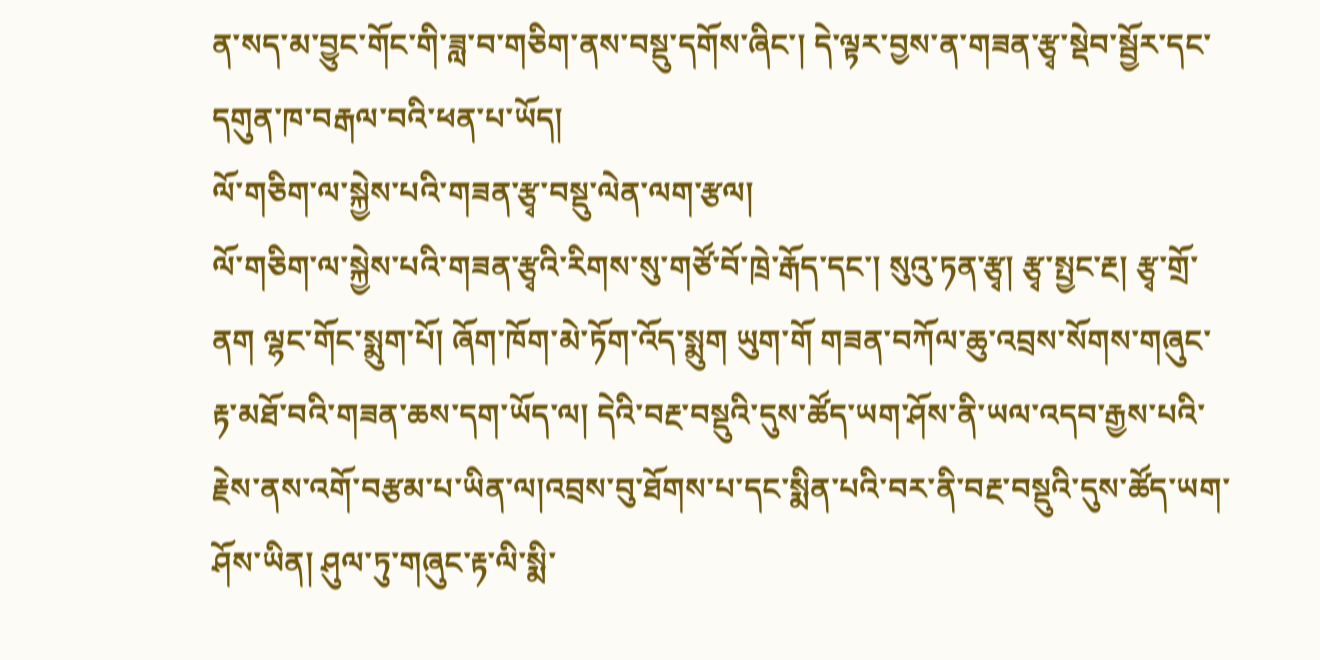ན་སད་མ་བྱུང་གོང་གི་ཟླ་བ་གཅིག་ནས་བསྡུ་དགོས་ཞིང་། དེ་ལྟར་བྱས་ན་གཟན་རྩྭ་སྡེབ་སྦྱོར་དང་དགུན་ཁ་བརྒལ་བའི་ཕན་པ་ཡོད།
ལོ་གཅིག་ལ་སྐྱེས་པའི་གཟན་རྩྭ་བསྡུ་ལེན་ལག་རྩལ།
ལོ་གཅིག་ལ་སྐྱེས་པའི་གཟན་རྩྭའི་རིགས་སུ་གཙོ་བོ་ཁྲེ་རྒོད་དང་། སུའུ་ཏན་རྩྭ། རྩྭ་སྤྱང་རྔ། རྩྭ་གྲོ་ནག ལྷང་གོང་སྨུག་པོ། ཞོག་ཁོག་མེ་ཏོག་འོད་སྨུག ཡུག་གོ གཟན་བཀོལ་ཆུ་འབྲས་སོགས་གཞུང་རྟ་མཐོ་བའི་གཟན་ཆས་དག་ཡོད་ལ། དེའི་བརྔ་བསྡུའི་དུས་ཚོད་ཡག་ཤོས་ནི་ཡལ་འདབ་རྒྱས་པའི་རྗེས་ནས་འགོ་བརྩམ་པ་ཡིན་ལ།འབྲས་བུ་ཐོགས་པ་དང་སྨིན་པའི་བར་ནི་བརྔ་བསྡུའི་དུས་ཚོད་ཡག་ཤོས་ཡིན། ཤུལ་ཏུ་གཞུང་རྟ་ལི་སྨི་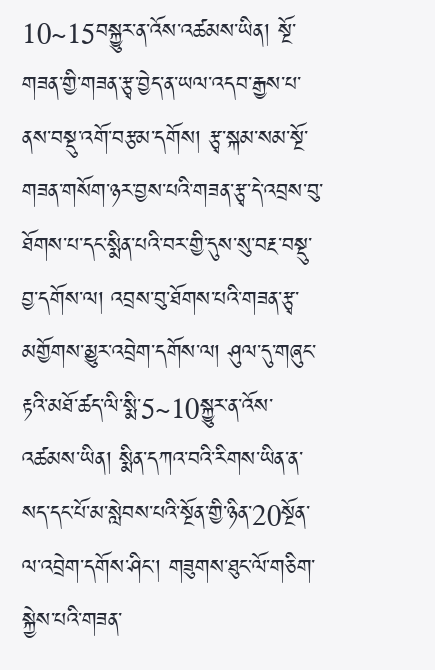10~15བསྐྱུར་ན་འོས་འཚམས་ཡིན། སྔོ་གཟན་གྱི་གཟན་རྩྭ་བྱེད་ན་ཡལ་འདབ་རྒྱས་པ་ནས་བསྡུ་འགོ་བརྩམ་དགོས། རྩྭ་སྐམ་སམ་སྔོ་གཟན་གསོག་ཉར་བྱས་པའི་གཟན་རྩྭ་དེ་འབྲས་བུ་ཐོགས་པ་དང་སྨིན་པའི་བར་གྱི་དུས་སུ་བརྔ་བསྡུ་བྱ་དགོས་ལ། འབྲས་བུ་ཐོགས་པའི་གཟན་རྩྭ་མགྱོགས་མྱུར་འབྲེག་དགོས་ལ། ཤུལ་དུ་གཞུང་རྟའི་མཐོ་ཚད་ལི་སྨི་5~10སྐྱུར་ན་འོས་འཚམས་ཡིན། སྨིན་དཀའ་བའི་རིགས་ཡིན་ན་སད་དང་པོ་མ་སླེབས་པའི་སྔོན་གྱི་ཉིན་20སྔོན་ལ་འབྲེག་དགོས་ཤིང་། གཟུགས་ཐུང་ལོ་གཅིག་སྐྱེས་པའི་གཟན་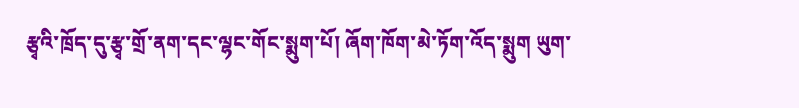རྩྭའི་ཁྲོད་དུ་རྩྭ་གྲོ་ནག་དང་ལྷང་གོང་སྨུག་པོ། ཞོག་ཁོག་མེ་ཏོག་འོད་སྨུག ཡུག་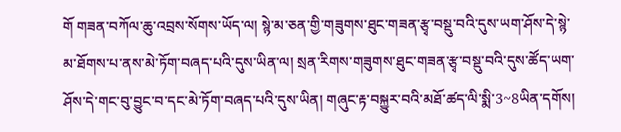གོ གཟན་བཀོལ་ཆུ་འབྲས་སོགས་ཡོད་ལ། སྙེ་མ་ཅན་གྱི་གཟུགས་ཐུང་གཟན་རྩྭ་བསྡུ་བའི་དུས་ཡག་ཤོས་དེ་སྙེ་མ་ཐོགས་པ་ནས་མེ་ཏོག་བཞད་པའི་དུས་ཡིན་ལ། སྲན་རིགས་གཟུགས་ཐུང་གཟན་རྩྭ་བསྡུ་བའི་དུས་ཚོད་ཡག་ཤོས་དེ་གང་བུ་བྱུང་བ་དང་མེ་ཏོག་བཞད་པའི་དུས་ཡིན། གཞུང་རྟ་བསྐྱུར་བའི་མཐོ་ཚད་ལི་སྨི་3~8ཡིན་དགོས།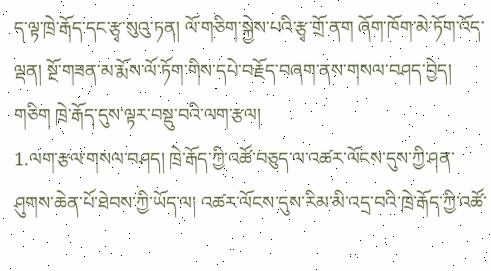ད་ལྟ་ཁྲེ་རྒོད་དང་རྩྭ་སུའུ་ཏན། ལོ་གཅིག་སྐྱེས་པའི་རྩྭ་གྲོ་ནག ཞོག་ཁོག་མེ་ཏོག་འོད་ལྡན། སྔོ་གཟན་མ་རྨོས་ལོ་ཏོག་གིས་དཔེ་བརྗོད་བཞག་ནས་གསལ་བཤད་བྱེད།
གཅིག ཁྲེ་རྒོད་དུས་ལྟར་བསྡུ་བའི་ལག་རྩལ།
1.ལག་རྩལ་གསལ་བཤད། ཁྲེ་རྒོད་ཀྱི་འཚོ་བཅུད་ལ་འཚར་ལོངས་དུས་ཀྱི་ཤན་ཤུགས་ཆེན་པོ་ཐེབས་ཀྱི་ཡོད་ལ། འཚར་ལོངས་དུས་རིམ་མི་འདྲ་བའི་ཁྲེ་རྒོད་ཀྱི་འཚོ་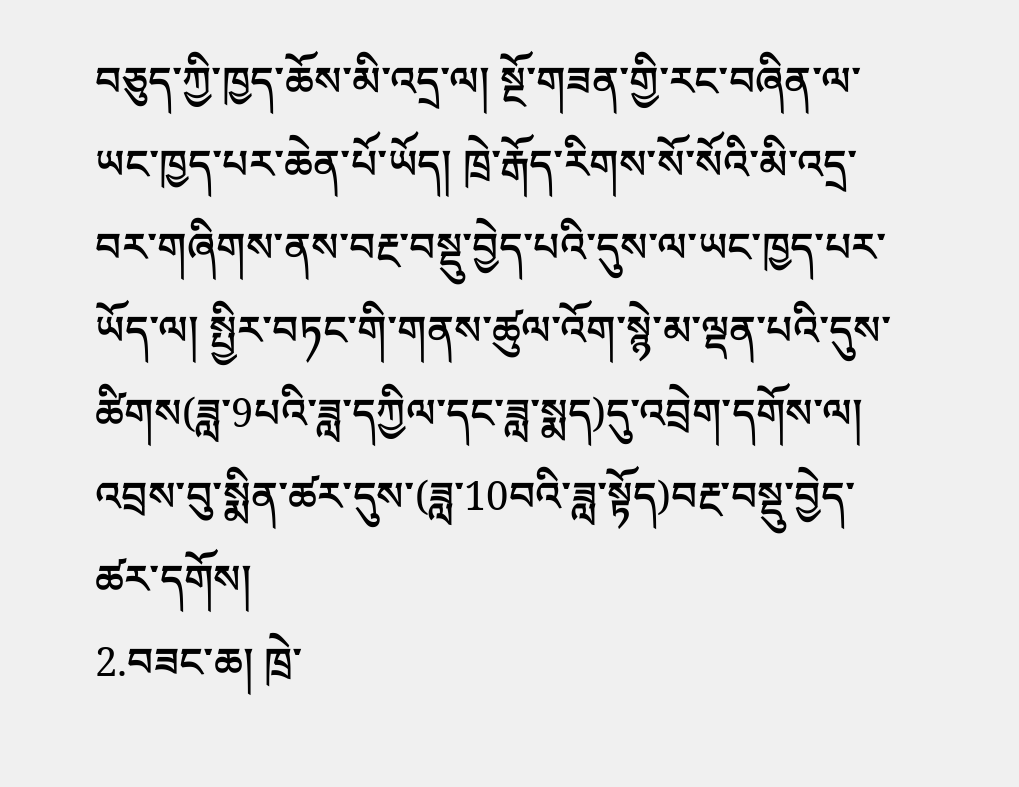བཅུད་ཀྱི་ཁྱད་ཆོས་མི་འདྲ་ལ། སྔོ་གཟན་གྱི་རང་བཞིན་ལ་ཡང་ཁྱད་པར་ཆེན་པོ་ཡོད། ཁྲེ་རྒོད་རིགས་སོ་སོའི་མི་འདྲ་བར་གཞིགས་ནས་བརྔ་བསྡུ་བྱེད་པའི་དུས་ལ་ཡང་ཁྱད་པར་ཡོད་ལ། སྤྱིར་བཏང་གི་གནས་ཚུལ་འོག་སྙེ་མ་ལྡན་པའི་དུས་ཚིགས(ཟླ་9པའི་ཟླ་དཀྱིལ་དང་ཟླ་སྨད)དུ་འབྲེག་དགོས་ལ། འབྲས་བུ་སྨིན་ཚར་དུས་(ཟླ་10བའི་ཟླ་སྟོད)བརྔ་བསྡུ་བྱེད་ཚར་དགོས།
2.བཟང་ཆ། ཁྲེ་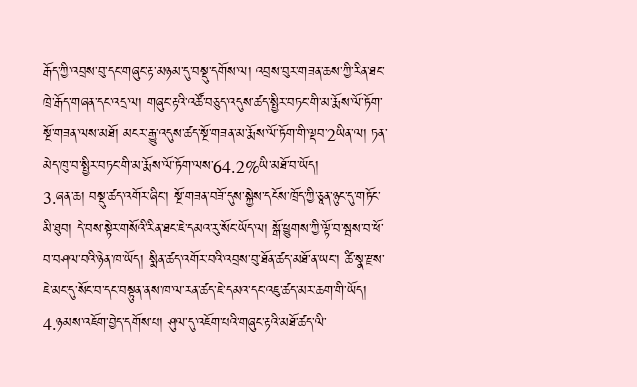རྒོད་ཀྱི་འབྲས་བུ་དང་གཞུང་རྟ་མཉམ་དུ་བསྡུ་དགོས་ལ། འབྲས་བུར་གཟན་ཆས་ཀྱི་རིན་ཐང་ཁྲེ་རྒོད་གཞན་དང་འདྲ་ལ། གཞུང་རྟའི་འཚོ་བཅུད་འདུས་ཚད་སྤྱིར་བཏང་གི་མ་རྨོས་ལོ་ཏོག་སྔོ་གཟན་ལས་མཐོ། མངར་རྒྱུ་འདུས་ཚད་སྔོ་གཟན་མ་རྨོས་ལོ་ཏོག་གི་ལྡབ་2ཡིན་ལ། ཏན་མེད་ཁུ་བ་སྤྱིར་བཏང་གི་མ་རྨོས་ལོ་ཏོག་ལས་64.2%ཡི་མཐོ་བ་ཡོད།
3.ཞན་ཆ། བསྡུ་ཚད་འགོར་ཞིང་། སྔོ་གཟན་བཟོ་དུས་སྐྱེས་དངོས་ཁྲོད་ཀྱི་ཅཱན་ཉུང་དུ་གཏོང་མི་ཐུབ། དེ་བས་སྟེར་གསོའི་རིན་ཐང་ཇེ་དམའ་རུ་སོང་ཡོད་ལ། སྒོ་ཕྱུགས་ཀྱི་ལྟོ་བ་སྦས་བ་ཕོ་བ་བཤལ་བའི་ཉེན་ཁ་ཡོད། སྨིན་ཚད་འགོར་བའི་འབྲས་བུ་ཐོན་ཚད་མཐོ་ན་ཡང་། ཚི་སྣ་རྫས་ཇེ་མང་དུ་སོང་བ་དང་བསྟུན་ནས་ཁ་ལ་རན་ཚད་ཇེ་དམའ་དང་འཇུ་ཚད་མར་ཆག་གི་ཡོད།
4.ཉམས་འཇོག་བྱེད་དགོས་པ། ཤུལ་དུ་འཇོག་པའི་གཞུང་རྟའི་མཐོ་ཚད་ལི་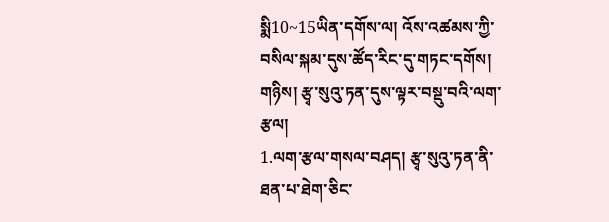སྨི10~15ཡིན་དགོས་ལ། འོས་འཚམས་ཀྱི་བསིལ་སྐམ་དུས་ཚོད་རིང་དུ་གཏང་དགོས།
གཉིས། རྩྭ་སུའུ་ཏན་དུས་ལྟར་བསྡུ་བའི་ལག་རྩལ།
1.ལག་རྩལ་གསལ་བཤད། རྩྭ་སུའུ་ཏན་ནི་ཐན་པ་ཐེག་ཅིང་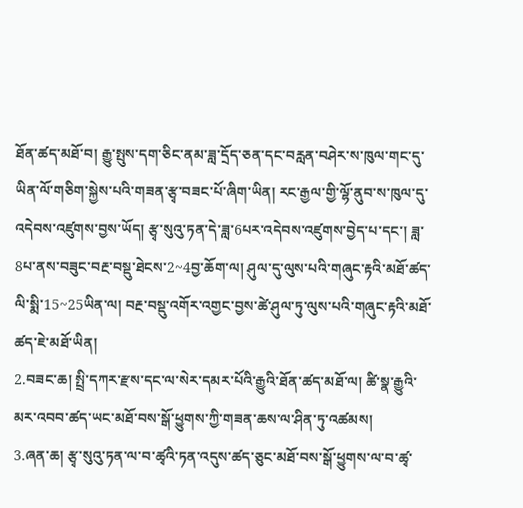ཐོན་ཚད་མཐོ་བ། རྒྱུ་སྤུས་དག་ཅིང་ནམ་ཟླ་དྲོད་ཅན་དང་བརླན་བཤེར་ས་ཁུལ་གང་དུ་ཡིན་ལོ་གཅིག་སྐྱེས་པའི་གཟན་རྩྭ་བཟང་པོ་ཞིག་ཡིན། རང་རྒྱལ་གྱི་ལྷོ་ནུབ་ས་ཁུལ་དུ་འདེབས་འཛུགས་བྱས་ཡོད། རྩྭ་སུའུ་ཏན་དེ་ཟླ་6པར་འདེབས་འཛུགས་བྱེད་པ་དང་། ཟླ་8པ་ནས་བཟུང་བརྔ་བསྡུ་ཐེངས་2~4བྱ་ཆོག་ལ། ཤུལ་དུ་ལུས་པའི་གཞུང་རྟའི་མཐོ་ཚད་ལི་སྨི་15~25ཡིན་ལ། བརྔ་བསྡུ་འགོར་འགྱང་བྱས་ཚེ་ཤུལ་ཏུ་ལུས་པའི་གཞུང་རྟའི་མཐོ་ཚད་ཇེ་མཐོ་ཡིན།
2.བཟང་ཆ། སྤྲི་དཀར་རྫས་དང་ལ་སེར་དམར་པོའི་རྒྱུའི་ཐོན་ཚད་མཐོ་ལ། ཚི་སྣ་རྒྱུའི་མར་འབབ་ཚད་ཡང་མཐོ་བས་སྒོ་ཕྱུགས་ཀྱི་གཟན་ཆས་ལ་ཤིན་ཏུ་འཚམས།
3.ཞན་ཆ། རྩྭ་སུའུ་ཏན་ལ་བ་ཚྭའི་ཏན་འདུས་ཚད་ཅུང་མཐོ་བས་སྒོ་ཕྱུགས་ལ་བ་ཚྭ་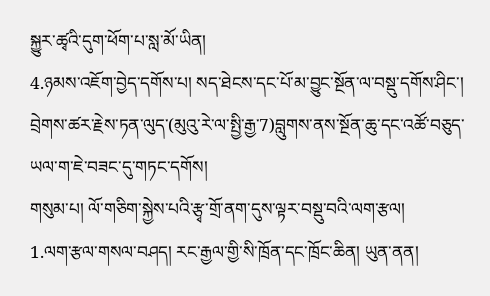སྐྱུར་ཚྭའི་དུག་ཕོག་པ་སླ་མོ་ཡིན།
4.ཉམས་འཇོག་བྱེད་དགོས་པ། སད་ཐེངས་དང་པོ་མ་བྱུང་སྔོན་ལ་བསྡུ་དགོས་ཤིང་། བྲེགས་ཚར་རྗེས་ཏན་ལུད་(མུའུ་རེ་ལ་སྤྱི་རྒྱ་7)བླུགས་ནས་སྔོན་ཆུ་དང་འཚོ་བཅུད་ཡལ་ག་ཇེ་བཟང་དུ་གཏང་དགོས།
གསུམ་པ། ལོ་གཅིག་སྐྱེས་པའི་རྩྭ་གྲོ་ནག་དུས་ལྟར་བསྡུ་བའི་ལག་རྩལ།
1.ལག་རྩལ་གསལ་བཤད། རང་རྒྱལ་གྱི་སི་ཁྲོན་དང་ཁྲོང་ཆིན། ཡུན་ནན།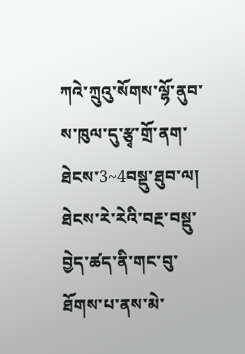ཀའེ་ཀྲུའུ་སོགས་ལྷོ་ནུབ་ས་ཁུལ་དུ་རྩྭ་གྲོ་ནག་ཐེངས་3~4བསྡུ་ཐུབ་ལ། ཐེངས་རེ་རེའི་བརྔ་བསྡུ་བྱེད་ཚད་ནི་གང་བུ་ཐོགས་པ་ནས་མེ་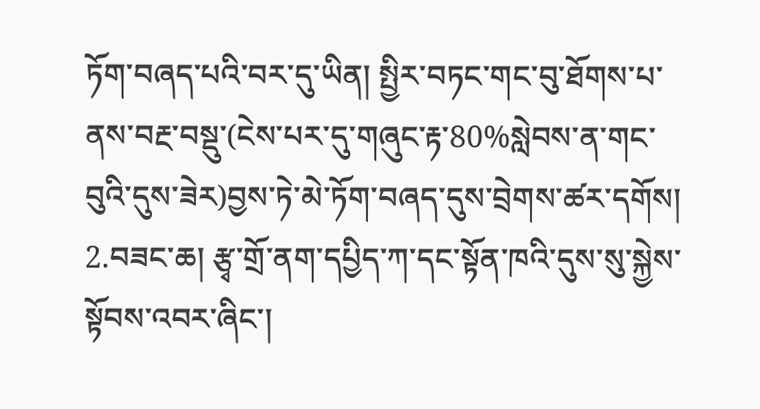ཏོག་བཞད་པའི་བར་དུ་ཡིན། སྤྱིར་བཏང་གང་བུ་ཐོགས་པ་ནས་བརྔ་བསྡུ་(ངེས་པར་དུ་གཞུང་རྟ་80%སླེབས་ན་གང་བུའི་དུས་ཟེར)བྱས་ཏེ་མེ་ཏོག་བཞད་དུས་བྲེགས་ཚར་དགོས།
2.བཟང་ཆ། རྩྭ་གྲོ་ནག་དཔྱིད་ཀ་དང་སྟོན་ཁའི་དུས་སུ་སྐྱེས་སྟོབས་འབར་ཞིང་།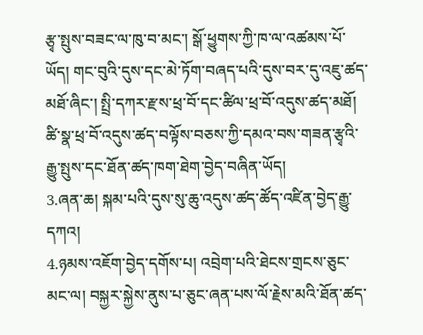རྩྭ་སྤུས་བཟང་ལ་ཁུ་བ་མང་། སྒོ་ཕྱུགས་ཀྱི་ཁ་ལ་འཚམས་པོ་ཡོད། གང་བུའི་དུས་དང་མེ་ཏོག་བཞད་པའི་དུས་བར་དུ་འཇུ་ཚད་མཐོ་ཞིང་། སྤྲི་དཀར་རྫས་ཕྲ་བོ་དང་ཚིལ་ཕྲ་བོ་འདུས་ཚད་མཐོ། ཚི་སྣ་ཕྲ་བོ་འདུས་ཚད་བལྟོས་བཅས་ཀྱི་དམའ་བས་གཟན་རྩྭའི་རྒྱུ་སྤུས་དང་ཐོན་ཚད་ཁག་ཐེག་བྱེད་བཞིན་ཡོད།
3.ཞན་ཆ། སྐམ་པའི་དུས་སུ་ཆུ་འདུས་ཚད་ཚོད་འཛིན་བྱེད་རྒྱུ་དཀའ།
4.ཉམས་འཇོག་བྱེད་དགོས་པ། འབྲེག་པའི་ཐེངས་གྲངས་ཅུང་མང་ལ། བསྐྱར་སྐྱེས་ནུས་པ་ཅུང་ཞན་པས་ལོ་རྗེས་མའི་ཐོན་ཚད་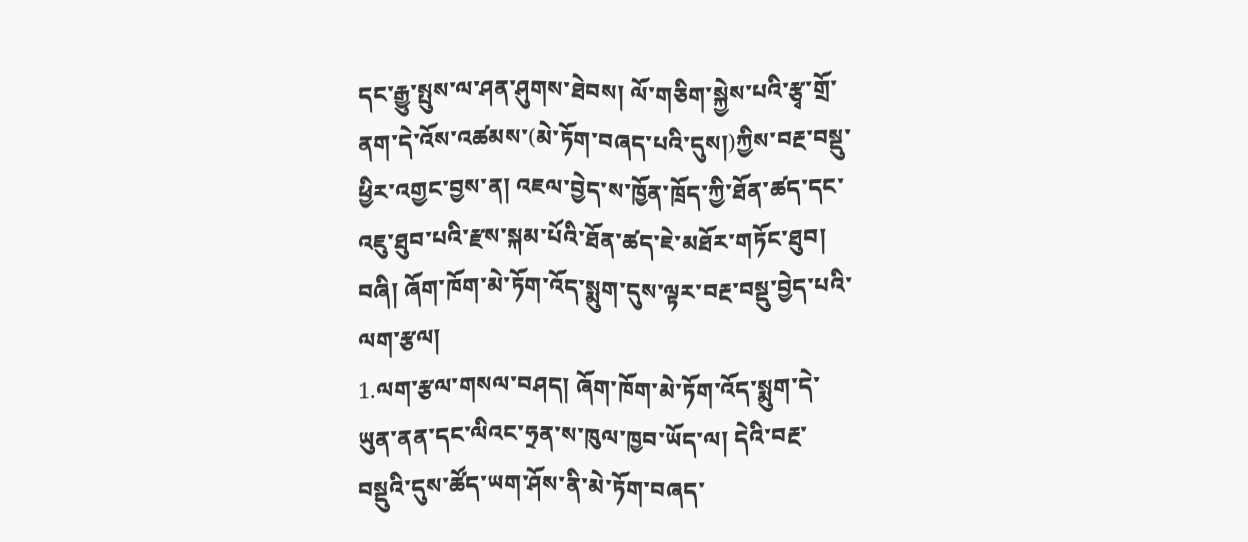དང་རྒྱུ་སྤུས་ལ་ཤན་ཤུགས་ཐེབས། ལོ་གཅིག་སྐྱེས་པའི་རྩྭ་གྲོ་ནག་དེ་འོས་འཚམས་(མེ་ཏོག་བཞད་པའི་དུས།)ཀྱིས་བརྔ་བསྡུ་ཕྱིར་འགྱང་བྱས་ན། འཇལ་བྱེད་ས་ཁྱོན་ཁྲོད་ཀྱི་ཐོན་ཚད་དང་འཇུ་ཐུབ་པའི་རྫས་སྐམ་པོའི་ཐོན་ཚད་ཇེ་མཐོར་གཏོང་ཐུབ།
བཞི། ཞོག་ཁོག་མེ་ཏོག་འོད་སྨུག་དུས་ལྟར་བརྔ་བསྡུ་བྱེད་པའི་ལག་རྩལ།
1.ལག་རྩལ་གསལ་བཤད། ཞོག་ཁོག་མེ་ཏོག་འོད་སྨུག་དེ་ཡུན་ནན་དང་ལིའང་ཧྲན་ས་ཁུལ་ཁྱབ་ཡོད་ལ། དེའི་བརྔ་བསྡུའི་དུས་ཚོད་ཡག་ཤོས་ནི་མེ་ཏོག་བཞད་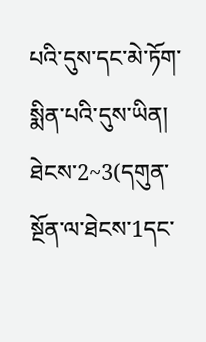པའི་དུས་དང་མེ་ཏོག་སྨིན་པའི་དུས་ཡིན། ཐེངས་2~3(དགུན་སྔོན་ལ་ཐེངས་1དང་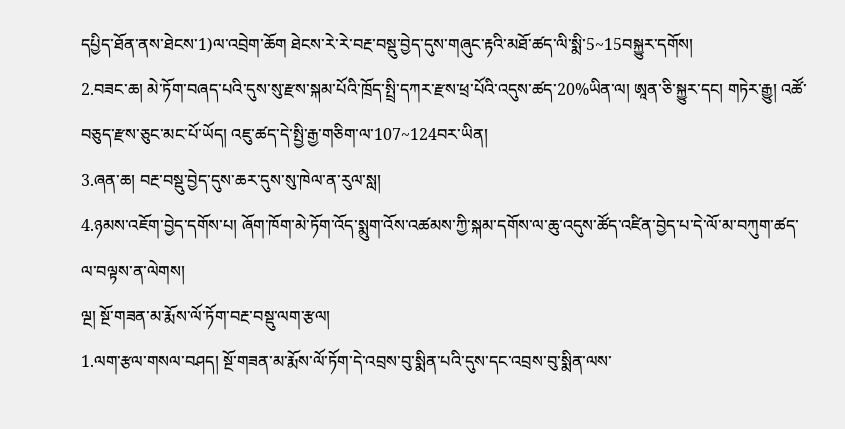དཔྱིད་ཐོན་ནས་ཐེངས་1)ལ་འབྲེག་ཆོག ཐེངས་རེ་རེ་བརྔ་བསྡུ་བྱེད་དུས་གཞུང་རྟའི་མཐོ་ཚད་ལི་སྨི་5~15བསྐྱུར་དགོས།
2.བཟང་ཆ། མེ་ཏོག་བཞད་པའི་དུས་སུ་རྫས་སྐམ་པོའི་ཁྲོད་སྤྲི་དཀར་རྫས་ཕྲ་པོའི་འདུས་ཚད་20%ཡིན་ལ། ཨཱན་ཅི་སྐྱུར་དང། གཏེར་རྒྱུ། འཚོ་བཅུད་རྫས་ཅུང་མང་པོ་ཡོད། འཇུ་ཚད་དེ་སྤྱི་རྒྱ་གཅིག་ལ་107~124བར་ཡིན།
3.ཞན་ཆ། བརྔ་བསྡུ་བྱེད་དུས་ཆར་དུས་སུ་ཁེལ་ན་རུལ་སླ།
4.ཉམས་འཇོག་བྱེད་དགོས་པ། ཞོག་ཁོག་མེ་ཏོག་འོད་སྨུག་འོས་འཚམས་ཀྱི་སྐམ་དགོས་ལ་ཆུ་འདུས་ཚོད་འཛིན་བྱེད་པ་དེ་ལོ་མ་བཀུག་ཚད་ལ་བལྟས་ན་ལེགས།
ལྔ། སྔོ་གཟན་མ་རྨོས་ལོ་ཏོག་བརྔ་བསྡུ་ལག་རྩལ།
1.ལག་རྩལ་གསལ་བཤད། སྔོ་གཟན་མ་རྨོས་ལོ་ཏོག་དེ་འབྲས་བུ་སྨིན་པའི་དུས་དང་འབྲས་བུ་སྨིན་ལས་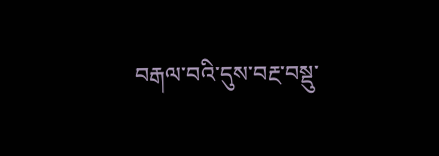བརྒལ་བའི་དུས་བརྔ་བསྡུ་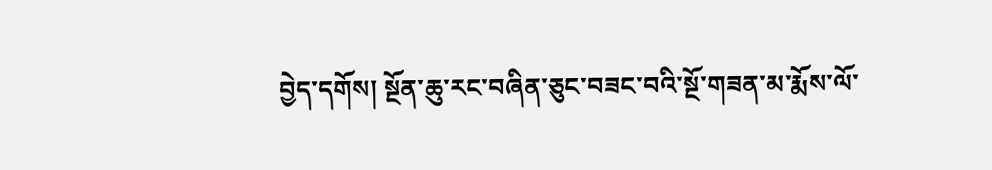བྱེད་དགོས། སྔོན་ཆུ་རང་བཞིན་ཅུང་བཟང་བའི་སྔོ་གཟན་མ་རྨོས་ལོ་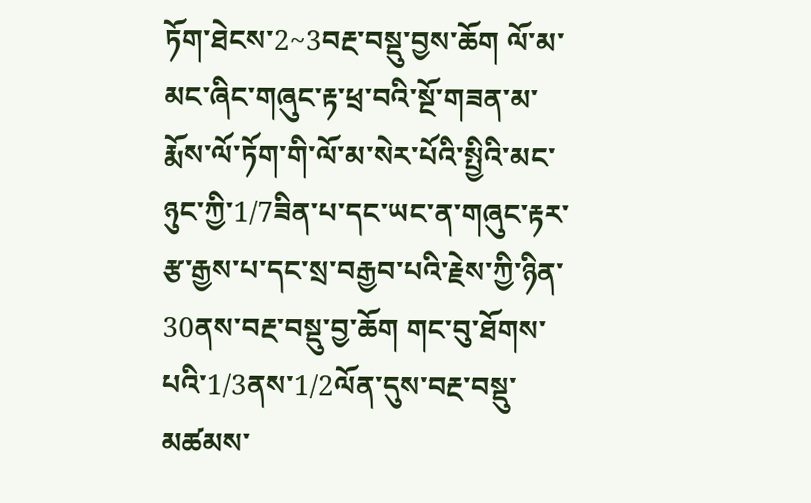ཏོག་ཐེངས་2~3བརྔ་བསྡུ་བྱས་ཆོག ལོ་མ་མང་ཞིང་གཞུང་རྟ་ཕྲ་བའི་སྔོ་གཟན་མ་རྨོས་ལོ་ཏོག་གི་ལོ་མ་སེར་པོའི་སྤྱིའི་མང་ཉུང་ཀྱི་1/7ཟིན་པ་དང་ཡང་ན་གཞུང་རྟར་རྩ་རྒྱས་པ་དང་སྲ་བརྒྱབ་པའི་རྗེས་ཀྱི་ཉིན་30ནས་བརྔ་བསྡུ་བྱ་ཆོག གང་བུ་ཐོགས་པའི་1/3ནས་1/2ལོན་དུས་བརྔ་བསྡུ་མཚམས་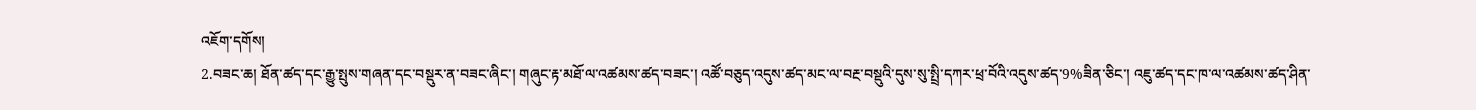འཇོག་དགོས།
2.བཟང་ཆ། ཐོན་ཚད་དང་རྒྱུ་སྤུས་གཞན་དང་བསྡུར་ན་བཟང་ཞིང་། གཞུང་རྟ་མཐོ་ལ་འཚམས་ཚད་བཟང་། འཚོ་བཅུད་འདུས་ཚད་མང་ལ་བརྔ་བསྡུའི་དུས་སུ་སྤྲི་དཀར་ཕྲ་བོའི་འདུས་ཚད་9%ཟིན་ཅིང་། འཇུ་ཚད་དང་ཁ་ལ་འཚམས་ཚད་ཤིན་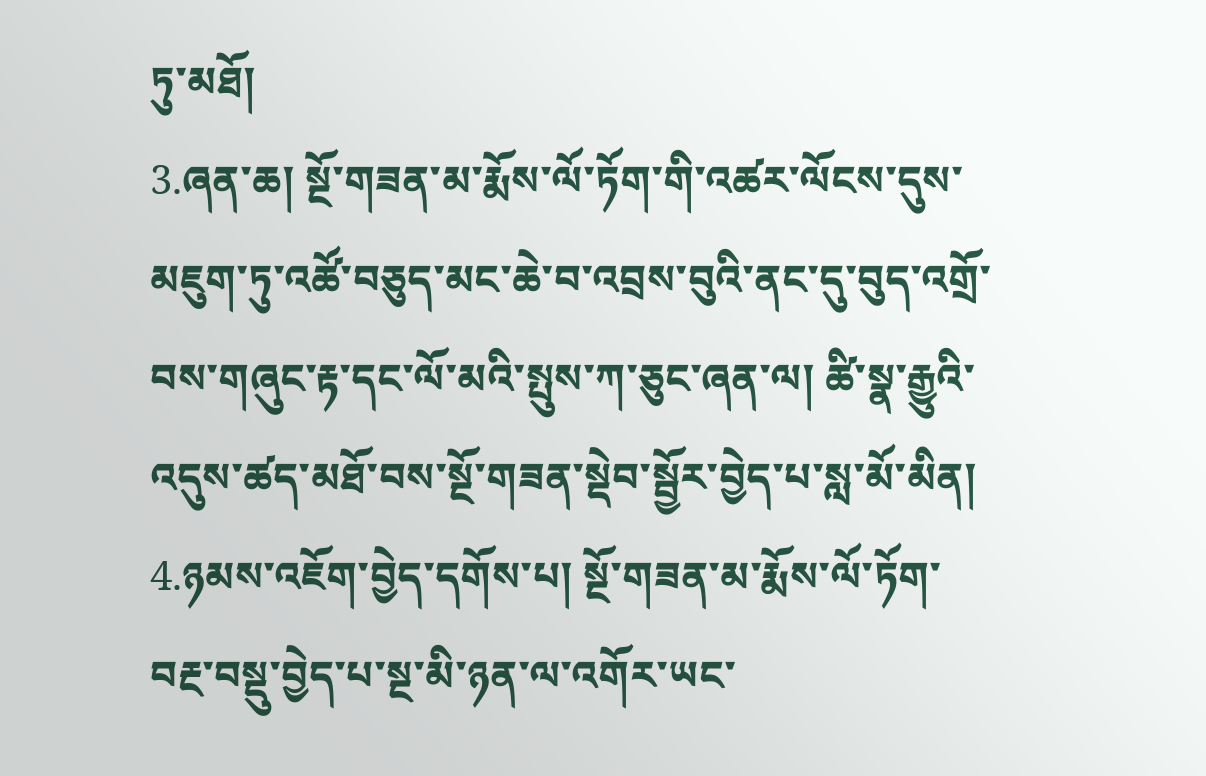ཏུ་མཐོ།
3.ཞན་ཆ། སྔོ་གཟན་མ་རྨོས་ལོ་ཏོག་གི་འཚར་ལོངས་དུས་མཇུག་ཏུ་འཚོ་བཅུད་མང་ཆེ་བ་འབྲས་བུའི་ནང་དུ་བུད་འགྲོ་བས་གཞུང་རྟ་དང་ལོ་མའི་སྤུས་ཀ་ཅུང་ཞན་ལ། ཚི་སྣ་རྒྱུའི་འདུས་ཚད་མཐོ་བས་སྔོ་གཟན་སྡེབ་སྦྱོར་བྱེད་པ་སླ་མོ་མིན།
4.ཉམས་འཇོག་བྱེད་དགོས་པ། སྔོ་གཟན་མ་རྨོས་ལོ་ཏོག་བརྔ་བསྡུ་བྱེད་པ་སྔ་མི་ཉན་ལ་འགོར་ཡང་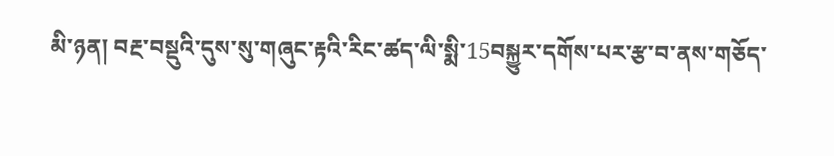མི་ཉན། བརྔ་བསྡུའི་དུས་སུ་གཞུང་རྟའི་རིང་ཚད་ལི་སྨི་15བསྐྱུར་དགོས་པར་རྩ་བ་ནས་གཅོད་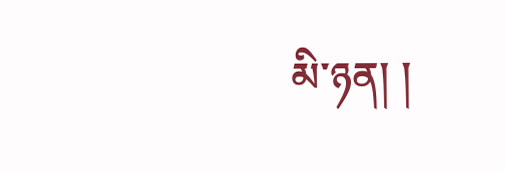མི་ཉན། །